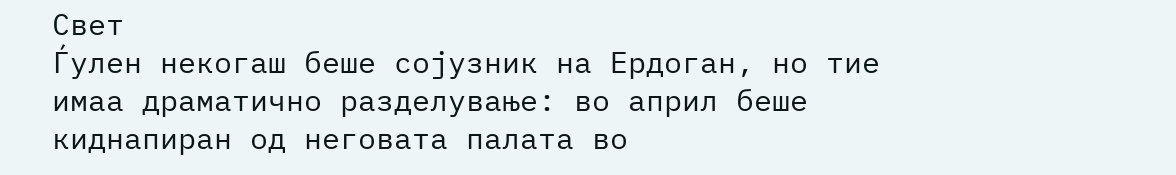Свет
Ѓулен некогаш беше сојузник на Ердоган, но тие имаа драматично разделување: во април беше киднапиран од неговата палата во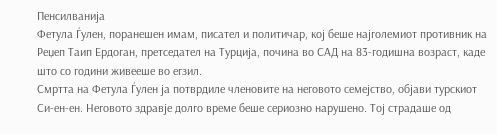Пенсилванија
Фетула Ѓулен, поранешен имам, писател и политичар, кој беше најголемиот противник на Реџеп Таип Ердоган, претседател на Турција, почина во САД на 83-годишна возраст, каде што со години живееше во егзил.
Смртта на Фетула Ѓулен ја потврдиле членовите на неговото семејство, објави турскиот Си-ен-ен. Неговото здравје долго време беше сериозно нарушено. Тој страдаше од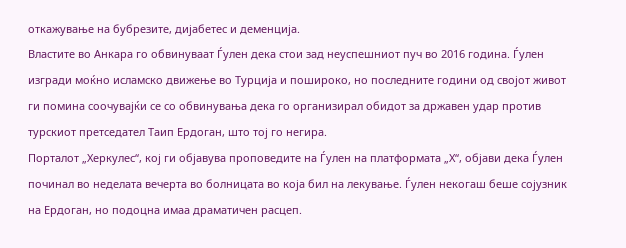откажување на бубрезите, дијабетес и деменција.
Властите во Анкара го обвинуваат Ѓулен дека стои зад неуспешниот пуч во 2016 година. Ѓулен изгради моќно исламско движење во Турција и пошироко, но последните години од својот живот ги помина соочувајќи се со обвинувања дека го организирал обидот за државен удар против турскиот претседател Таип Ердоган, што тој го негира.
Порталот „Херкулес“, кој ги објавува проповедите на Ѓулен на платформата „Х“, објави дека Ѓулен починал во неделата вечерта во болницата во која бил на лекување. Ѓулен некогаш беше сојузник на Ердоган, но подоцна имаа драматичен расцеп.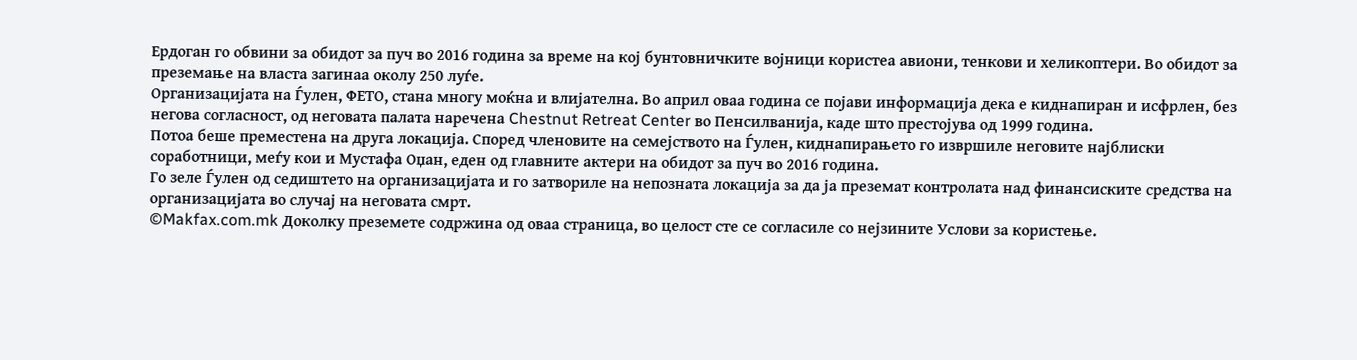Ердоган го обвини за обидот за пуч во 2016 година за време на кој бунтовничките војници користеа авиони, тенкови и хеликоптери. Во обидот за преземање на власта загинаа околу 250 луѓе.
Организацијата на Ѓулен, ФЕТО, стана многу моќна и влијателна. Во април оваа година се појави информација дека е киднапиран и исфрлен, без негова согласност, од неговата палата наречена Chestnut Retreat Center во Пенсилванија, каде што престојува од 1999 година.
Потоа беше преместена на друга локација. Според членовите на семејството на Ѓулен, киднапирањето го извршиле неговите најблиски соработници, меѓу кои и Мустафа Оџан, еден од главните актери на обидот за пуч во 2016 година.
Го зеле Ѓулен од седиштето на организацијата и го затвориле на непозната локација за да ја преземат контролата над финансиските средства на организацијата во случај на неговата смрт.
©Makfax.com.mk Доколку преземете содржина од оваа страница, во целост сте се согласиле со нејзините Услови за користење.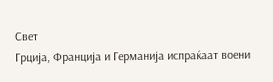Свет
Грција, Франција и Германија испраќаат воени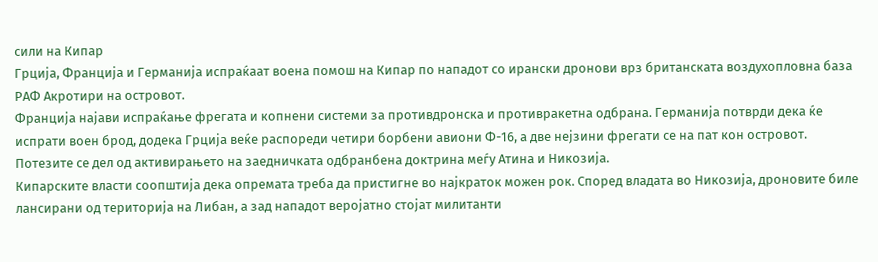сили на Кипар
Грција, Франција и Германија испраќаат воена помош на Кипар по нападот со ирански дронови врз британската воздухопловна база РАФ Акротири на островот.
Франција најави испраќање фрегата и копнени системи за противдронска и противракетна одбрана. Германија потврди дека ќе испрати воен брод, додека Грција веќе распореди четири борбени авиони Ф-16, а две нејзини фрегати се на пат кон островот. Потезите се дел од активирањето на заедничката одбранбена доктрина меѓу Атина и Никозија.
Кипарските власти соопштија дека опремата треба да пристигне во најкраток можен рок. Според владата во Никозија, дроновите биле лансирани од територија на Либан, а зад нападот веројатно стојат милитанти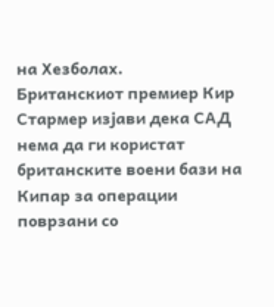на Хезболах.
Британскиот премиер Кир Стармер изјави дека САД нема да ги користат британските воени бази на Кипар за операции поврзани со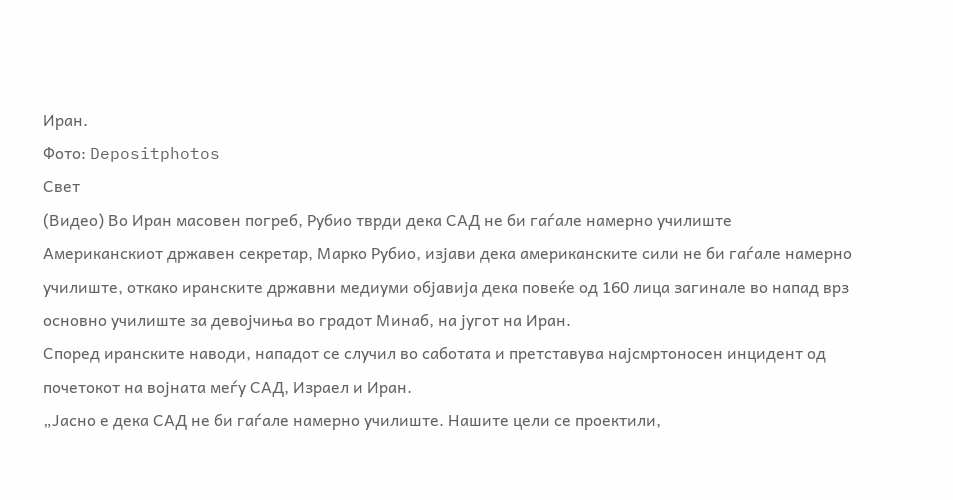Иран.
Фото: Depositphotos
Свет
(Видео) Во Иран масовен погреб, Рубио тврди дека САД не би гаѓале намерно училиште
Американскиот државен секретар, Марко Рубио, изјави дека американските сили не би гаѓале намерно училиште, откако иранските државни медиуми објавија дека повеќе од 160 лица загинале во напад врз основно училиште за девојчиња во градот Минаб, на југот на Иран.
Според иранските наводи, нападот се случил во саботата и претставува најсмртоносен инцидент од почетокот на војната меѓу САД, Израел и Иран.
„Јасно е дека САД не би гаѓале намерно училиште. Нашите цели се проектили,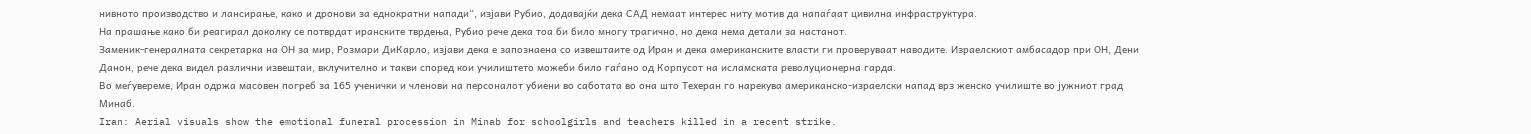нивното производство и лансирање, како и дронови за еднократни напади“, изјави Рубио, додавајќи дека САД немаат интерес ниту мотив да напаѓаат цивилна инфраструктура.
На прашање како би реагирал доколку се потврдат иранските тврдења, Рубио рече дека тоа би било многу трагично, но дека нема детали за настанот.
Заменик-генералната секретарка на ОН за мир, Розмари ДиКарло, изјави дека е запознаена со извештаите од Иран и дека американските власти ги проверуваат наводите. Израелскиот амбасадор при ОН, Дени Данон, рече дека видел различни извештаи, вклучително и такви според кои училиштето можеби било гаѓано од Корпусот на исламската револуционерна гарда.
Во меѓувереме, Иран одржа масовен погреб за 165 ученички и членови на персоналот убиени во саботата во она што Техеран го нарекува американско-израелски напад врз женско училиште во јужниот град Минаб.
Iran: Aerial visuals show the emotional funeral procession in Minab for schoolgirls and teachers killed in a recent strike.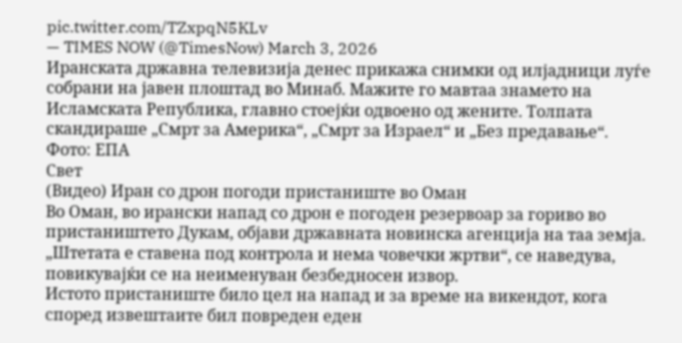pic.twitter.com/TZxpqN5KLv
— TIMES NOW (@TimesNow) March 3, 2026
Иранската државна телевизија денес прикажа снимки од илјадници луѓе собрани на јавен плоштад во Минаб. Мажите го мавтаа знамето на Исламската Република, главно стоејќи одвоено од жените. Толпата скандираше „Смрт за Америка“, „Смрт за Израел“ и „Без предавање“.
Фото: ЕПА
Свет
(Видео) Иран со дрон погоди пристаниште во Оман
Во Оман, во ирански напад со дрон е погоден резервоар за гориво во пристаништето Дукам, објави државната новинска агенција на таа земја.
„Штетата е ставена под контрола и нема човечки жртви“, се наведува, повикувајќи се на неименуван безбедносен извор.
Истото пристаниште било цел на напад и за време на викендот, кога според извештаите бил повреден еден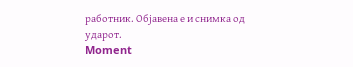работник. Објавена е и снимка од ударот.
Moment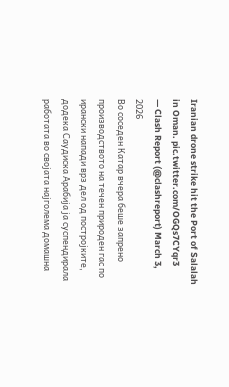Iranian drone strike hit the Port of Salalah in Oman. pic.twitter.com/OGQs7CYqr3
— Clash Report (@clashreport) March 3, 2026
Во соседен Катар вчера беше запрено производството на течен природен гас по ирански напади врз дел од постројките, додека Саудиска Арабија ја суспендирала работата во својата најголема домашна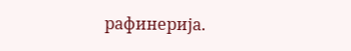рафинерија.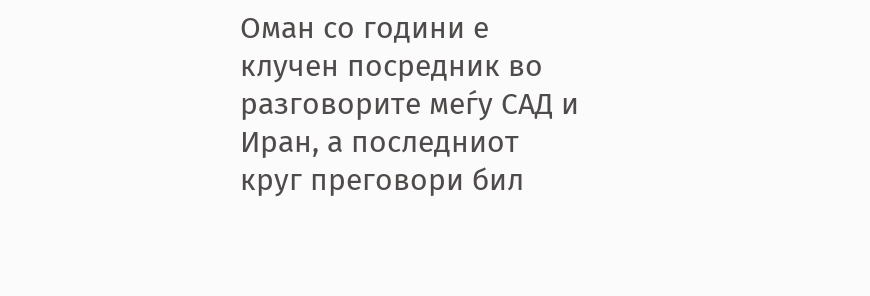Оман со години е клучен посредник во разговорите меѓу САД и Иран, а последниот круг преговори бил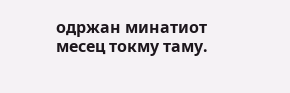одржан минатиот месец токму таму.